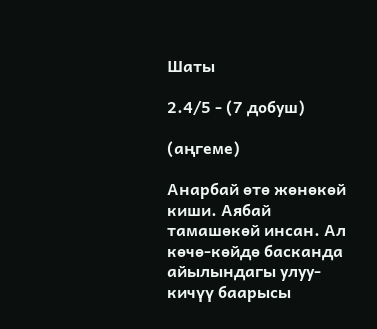Шаты

2.4/5 - (7 добуш)

(аңгеме)

Анарбай өтө жөнөкөй киши. Аябай тамашөкөй инсан. Ал көчө-көйдө басканда айылындагы улуу-кичүү баарысы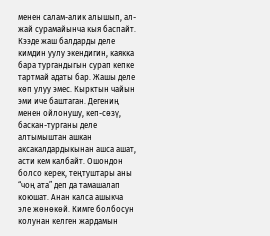менен салам-алик алышып, ал-жай сурамайынча кыя баспайт. Кээде жаш балдарды деле кимдин уулу экендигин, каякка бара тургандыгын сурап кепке тартмай адаты бар. Жашы деле көп улуу эмес. Кырктын чайын эми иче баштаган. Дегениң менен ойлонушу, кеп-сөзү, баскан-турганы деле алтымыштан ашкан аксакалдардыкынан ашса ашат, асти кем калбайт. Ошондон болсо керек, теңтуштары аны “чоң ата” деп да тамашалап коюшат. Анан калса ашыкча эле жөнөкөй. Кимге болбосун колунан келген жардамын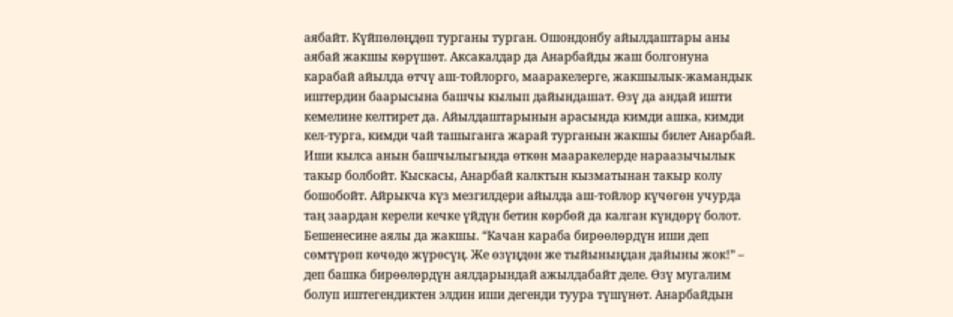аябайт. Күйпөлөңдөп турганы турган. Ошондонбу айылдаштары аны аябай жакшы көрүшөт. Аксакалдар да Анарбайды жаш болгонуна карабай айылда өтчү аш-тойлорго, мааракелерге, жакшылык-жамандык иштердин баарысына башчы кылып дайындашат. Өзү да андай ишти кемелине келтирет да. Айылдаштарынын арасында кимди ашка, кимди кел-турга, кимди чай ташыганга жарай турганын жакшы билет Анарбай. Иши кылса анын башчылыгында өткөн мааракелерде нараазычылык такыр болбойт. Кыскасы, Анарбай калктын кызматынан такыр колу бошобойт. Айрыкча күз мезгилдери айылда аш-тойлор күчөгөн учурда таң заардан керели кечке үйдүн бетин көрбөй да калган күндөрү болот. Бешенесине аялы да жакшы. “Качан караба бирөөлөрдүн иши деп сөмтүрөп көчөдө жүрөсүң. Же өзүңдөн же тыйыныңдан дайыны жок!” – деп башка бирөөлөрдүн аялдарындай ажылдабайт деле. Өзү мугалим болуп иштегендиктен элдин иши дегенди туура түшүнөт. Анарбайдын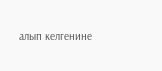алып келгенине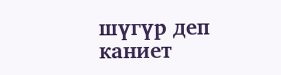шүгүр деп каниет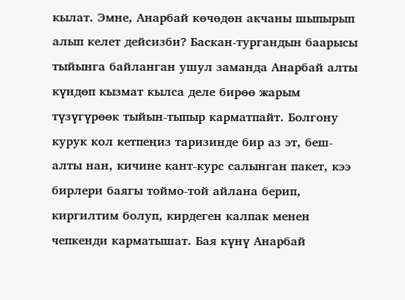кылат. Эмне, Анарбай көчөдөн акчаны шыпырып алып келет дейсизби? Баскан-тургандын баарысы тыйынга байланган ушул заманда Анарбай алты күндөп кызмат кылса деле бирөө жарым түзүгүрөөк тыйын-тыпыр карматпайт. Болгону курук кол кетпеңиз таризинде бир аз эт, беш-алты нан, кичине кант-курс салынган пакет, кээ бирлери баягы тоймо-той айлана берип, киргилтим болуп, кирдеген калпак менен чепкенди карматышат. Бая күнү Анарбай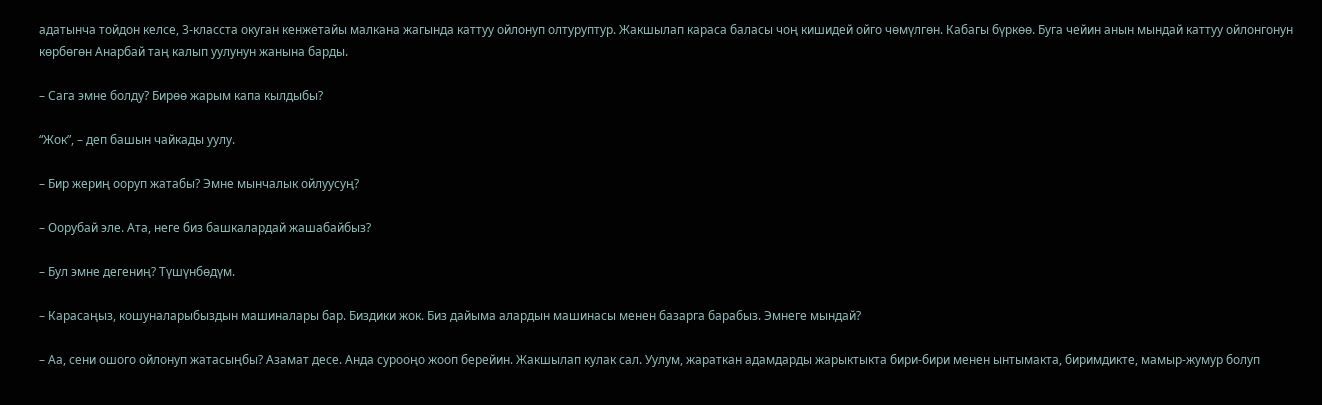адатынча тойдон келсе, 3-класста окуган кенжетайы малкана жагында каттуу ойлонуп олтуруптур. Жакшылап караса баласы чоң кишидей ойго чөмүлгөн. Кабагы бүркөө. Буга чейин анын мындай каттуу ойлонгонун көрбөгөн Анарбай таң калып уулунун жанына барды.

– Сага эмне болду? Бирөө жарым капа кылдыбы?

“Жок”, – деп башын чайкады уулу.

– Бир жериң ооруп жатабы? Эмне мынчалык ойлуусуң?

– Оорубай эле. Ата, неге биз башкалардай жашабайбыз?

– Бул эмне дегениң? Түшүнбөдүм.

– Карасаңыз, кошуналарыбыздын машиналары бар. Биздики жок. Биз дайыма алардын машинасы менен базарга барабыз. Эмнеге мындай?

– Аа, сени ошого ойлонуп жатасыңбы? Азамат десе. Анда сурооңо жооп берейин. Жакшылап кулак сал. Уулум, жараткан адамдарды жарыктыкта бири-бири менен ынтымакта, биримдикте, мамыр-жумур болуп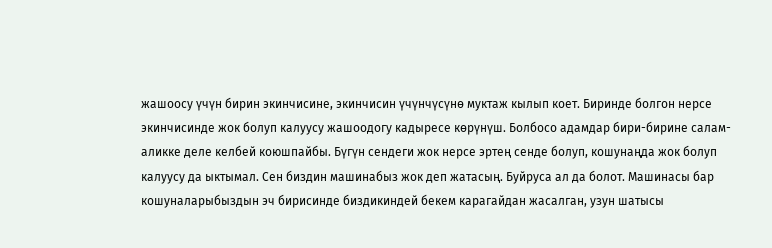жашоосу үчүн бирин экинчисине, экинчисин үчүнчүсүнө муктаж кылып коет. Биринде болгон нерсе экинчисинде жок болуп калуусу жашоодогу кадыресе көрүнүш. Болбосо адамдар бири-бирине салам-аликке деле келбей коюшпайбы. Бүгүн сендеги жок нерсе эртең сенде болуп, кошунаңда жок болуп калуусу да ыктымал. Сен биздин машинабыз жок деп жатасың. Буйруса ал да болот. Машинасы бар кошуналарыбыздын эч бирисинде биздикиндей бекем карагайдан жасалган, узун шатысы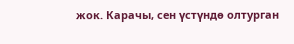жок. Карачы, сен үстүндө олтурган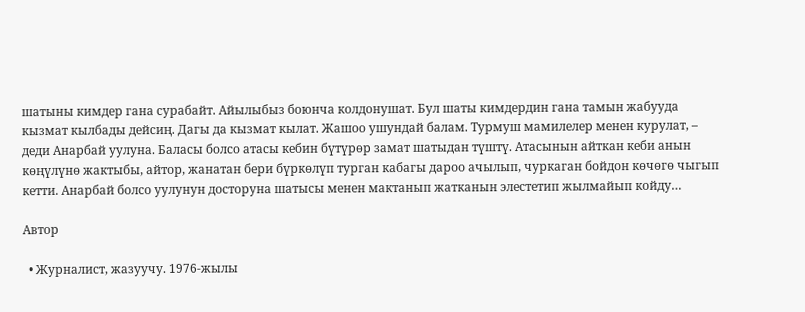шатыны кимдер гана сурабайт. Айылыбыз боюнча колдонушат. Бул шаты кимдердин гана тамын жабууда кызмат кылбады дейсиң. Дагы да кызмат кылат. Жашоо ушундай балам. Турмуш мамилелер менен курулат, – деди Анарбай уулуна. Баласы болсо атасы кебин бүтүрөр замат шатыдан түштү. Атасынын айткан кеби анын көңүлүнө жактыбы, айтор, жанатан бери бүркөлүп турган кабагы дароо ачылып, чуркаган бойдон көчөгө чыгып кетти. Анарбай болсо уулунун досторуна шатысы менен мактанып жатканын элестетип жылмайып койду…

Автор

  • Журналист, жазуучу. 1976-жылы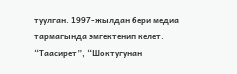туулган. 1997-жылдан бери медиа тармагында эмгектенип келет. “Таасирет”, “Шоктугунан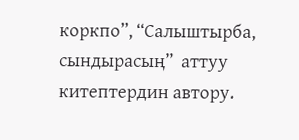коркпо”, “Салыштырба, сындырасың”  аттуу китептердин автору.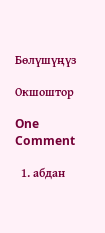Бөлүшүңүз

Окшоштор

One Comment

  1. абдан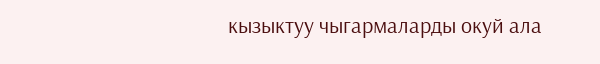кызыктуу чыгармаларды окуй ала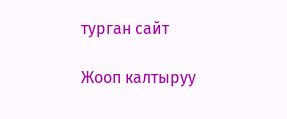турган сайт

Жооп калтыруу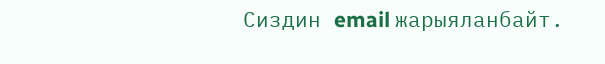Сиздин email жарыяланбайт.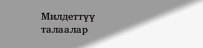Милдеттүү талаалар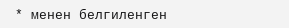* менен белгиленген